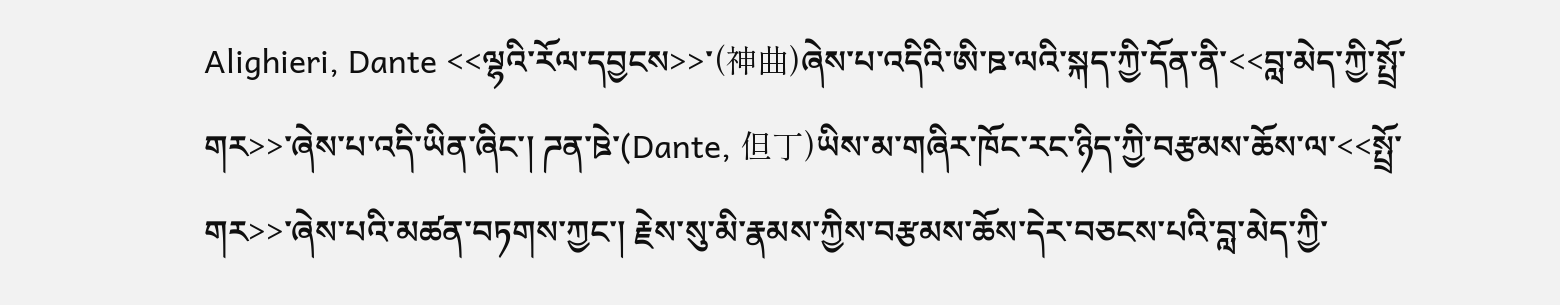Alighieri, Dante <<ལྷའི་རོལ་དབྱངས>>་(神曲)ཞེས་པ་འདིའི་ཨི་ཋ་ལའི་སྐད་ཀྱི་དོན་ནི་<<བླ་མེད་ཀྱི་སྤྲོ་གར>>་ཞེས་པ་འདི་ཡིན་ཞིང་། ཌན་ཋེ་(Dante, 但丁)ཡིས་མ་གཞིར་ཁོང་རང་ཉིད་ཀྱི་བརྩམས་ཆོས་ལ་<<སྤྲོ་གར>>་ཞེས་པའི་མཚན་བཏགས་ཀྱང་། རྗེས་སུ་མི་རྣམས་ཀྱིས་བརྩམས་ཆོས་དེར་བཅངས་པའི་བླ་མེད་ཀྱི་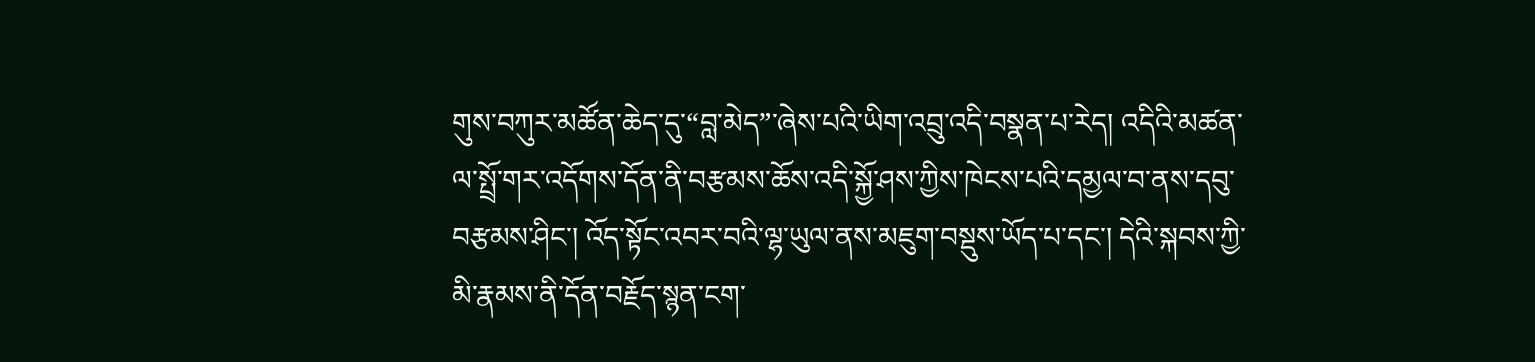གུས་བཀུར་མཚོན་ཆེད་དུ་“བླ་མེད”་ཞེས་པའི་ཡིག་འབྲུ་འདི་བསྣན་པ་རེད། འདིའི་མཚན་ལ་སྤྲོ་གར་འདོགས་དོན་ནི་བརྩམས་ཆོས་འདི་སྐྱོ་ཤས་ཀྱིས་ཁེངས་པའི་དམྱལ་བ་ནས་དབུ་བརྩམས་ཤིང་། འོད་སྟོང་འབར་བའི་ལྷ་ཡུལ་ནས་མཇུག་བསྡུས་ཡོད་པ་དང་། དེའི་སྐབས་ཀྱི་མི་རྣམས་ནི་དོན་བརྗོད་སྙན་ངག་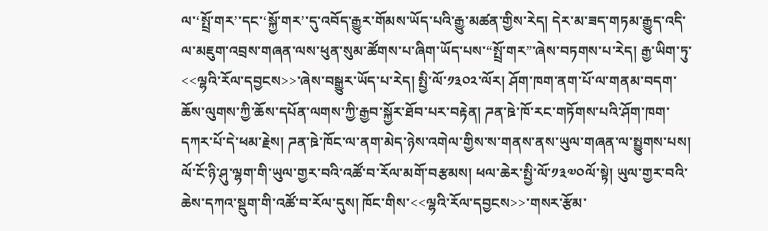ལ་‘སྤྲོ་གར’་དང་‘སྐྱོ་གར’་དུ་འབོད་རྒྱུར་གོམས་ཡོད་པའི་རྒྱུ་མཚན་གྱིས་རེད། དེར་མ་ཟད་གཏམ་རྒྱུད་འདི་ལ་མཇུག་འབྲས་གཞན་ལས་ཕུན་སུམ་ཚོགས་པ་ཞིག་ཡོད་པས་“སྤྲོ་གར”་ཞེས་བཏགས་པ་རེད། རྒྱ་ཡིག་ཏུ་<<ལྷའི་རོལ་དབྱངས>>་ཞེས་བསྒྱུར་ཡོད་པ་རེད། སྤྱི་ལོ་༡༣༠༢་ལོར། ཤོག་ཁག་ནག་པོ་ལ་གནམ་བདག་ཆོས་ལུགས་ཀྱི་ཆོས་དཔོན་ལགས་ཀྱི་རྒྱབ་སྐྱོར་ཐོབ་པར་བརྟེན། ཌན་ཋེ་ཁོ་རང་གཏོགས་པའི་ཤོག་ཁག་དཀར་པོ་དེ་ཕམ་རྗེས། ཌན་ཋེ་ཁོང་ལ་ནག་མེད་ཉེས་འགེལ་གྱིས་ས་གནས་ནས་ཡུལ་གཞན་ལ་སྤྱུགས་པས། ལོ་ངོ་ཉི་ཤུ་ལྷག་གི་ཡུལ་གྱར་བའི་འཚོ་བ་རོལ་མགོ་བརྩམས། ཕལ་ཆེར་སྤྱི་ལོ་༡༣༧༠ལོ་སྟེ། ཡུལ་གྱར་བའི་ཆེས་དཀའ་སྡུག་གི་འཚོ་བ་རོལ་དུས། ཁོང་གིས་<<ལྷའི་རོལ་དབྱངས>>་གསར་རྩོམ་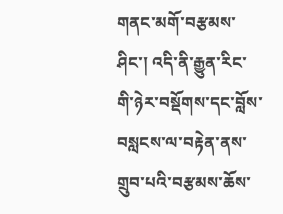གནང་མགོ་བརྩམས་ཤིང་། འདི་ནི་རྒྱུན་རིང་གི་ཉེར་བསྡོགས་དང་བློས་བསླངས་ལ་བརྟེན་ནས་གྲུབ་པའི་བརྩམས་ཆོས་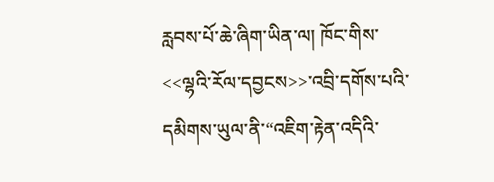རླབས་པོ་ཆེ་ཞིག་ཡིན་ལ། ཁོང་གིས་<<ལྷའི་རོལ་དབྱངས>>་འབྲི་དགོས་པའི་དམིགས་ཡུལ་ནི་“འཇིག་རྟེན་འདིའི་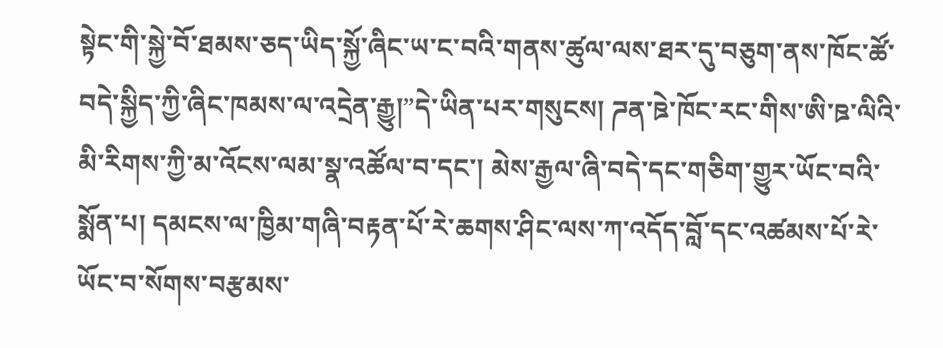སྟེང་གི་སྐྱེ་བོ་ཐམས་ཅད་ཡིད་སྐྱོ་ཞིང་ཡ་ང་བའི་གནས་ཚུལ་ལས་ཐར་དུ་བཅུག་ནས་ཁོང་ཚོ་བདེ་སྐྱིད་ཀྱི་ཞིང་ཁམས་ལ་འདྲེན་རྒྱུ།”དེ་ཡིན་པར་གསུངས། ཌན་ཋེ་ཁོང་རང་གིས་ཨི་ཋ་ལིའི་མི་རིགས་ཀྱི་མ་འོངས་ལམ་སྣ་འཚོལ་བ་དང་། མེས་རྒྱལ་ཞི་བདེ་དང་གཅིག་གྱུར་ཡོང་བའི་སྨོན་པ། དམངས་ལ་ཁྱིམ་གཞི་བརྟན་པོ་རེ་ཆགས་ཤིང་ལས་ཀ་འདོད་བློ་དང་འཚམས་པོ་རེ་ཡོང་བ་སོགས་བརྩམས་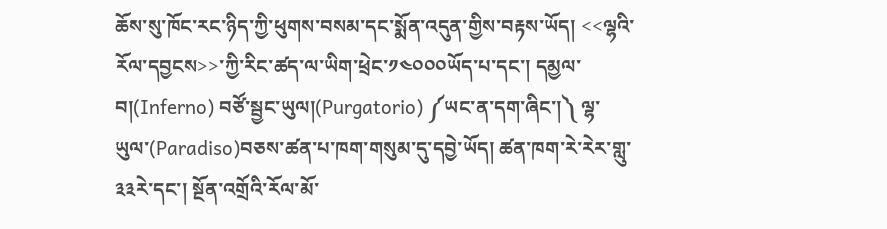ཆོས་སུ་ཁོང་རང་ཉིད་ཀྱི་ཕུགས་བསམ་དང་སྨོན་འདུན་གྱིས་བརྟས་ཡོད། <<ལྷའི་རོལ་དབྱངས>>་ཀྱི་རིང་ཚད་ལ་ཡིག་ཕྲེང་༡༤༠༠༠ཡོད་པ་དང་། དམྱལ་བ།(Inferno) བཙོ་སྦྱང་ཡུལ།(Purgatorio) ༼ཡང་ན་དག་ཞིང་།༽ ལྷ་ཡུལ་(Paradiso)བཅས་ཚན་པ་ཁག་གསུམ་དུ་དབྱེ་ཡོད། ཚན་ཁག་རེ་རེར་གླུ་༣༣རེ་དང་། སྔོན་འགྲོའི་རོལ་མོ་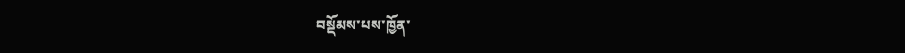བསྡོམས་པས་ཁྱོན་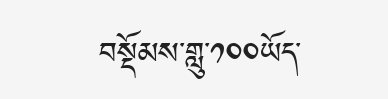བསྡོམས་གླུ་༡༠༠ཡོད་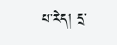པ་རེད། དྲ་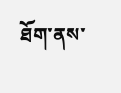ཐོག་ནས་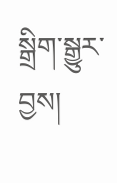སྒྲིག་སྒྱུར་བྱས།